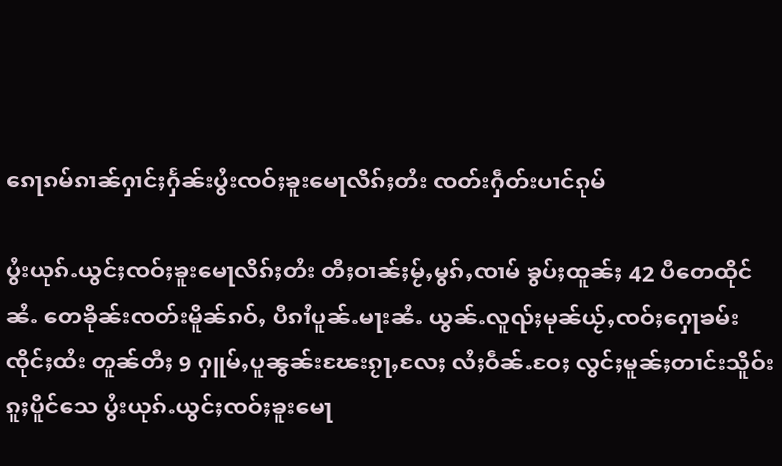ၵေႃၵမ်ၵၢၼ်ႁၢင်ႈႁႅၼ်းပွႆးၸဝ်ႈၶူးမေႃလိၵ်ႈတႆး ၸတ်းႁဵတ်းပၢင်ၵုမ်

ပွႆးယုၵ်ႉယွင်ႈၸဝ်ႈၶူးမေႃလိၵ်ႈတႆး တီႈဝၢၼ်ႈမႂ်ႇမွၵ်ႇၸၢမ် ၶွပ်ႈထူၼ်ႈ 42 ပီတေထိုင်ၼႆႉ တေၶိုၼ်းၸတ်းမိူၼ်ၵဝ်ႇ ပီၵၢႆပူၼ်ႉမႃးၼႆႉ ယွၼ်ႉလူၺ်ႈမုၼ်ယႂ်ႇၸဝ်ႈႁေႃၶမ်းၸိုင်ႈထႆး တူၼ်တီႈ 9 ႁူမ်ႇပူၼွၼ်းၽႄးၵႂႃႇလႄႈ လႆႈဝဵၼ်ႉဝႄႈ လွင်ႈမူၼ်ႈတၢင်းသိူဝ်းၵူႈပိူင်သေ ပွႆးယုၵ်ႉယွင်ႈၸဝ်ႈၶူးမေႃ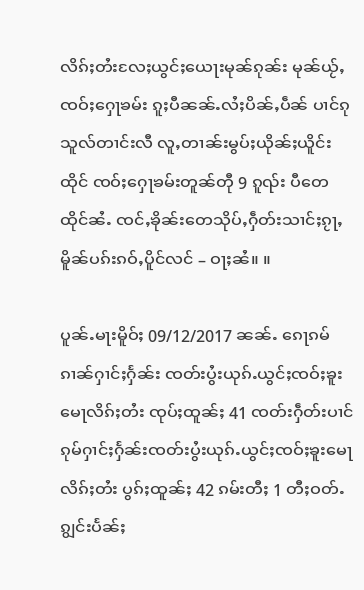လိၵ်ႈတႆးလႄႈယွင်ႈယေႃးမုၼ်ၵုၼ်း မုၼ်ယႂ်ႇၸဝ်ႈႁေႃၶမ်း ၵူႈပီၼၼ်ႉလႆႈပိၼ်ႇပဵၼ် ပၢင်ၵုသူလ်တၢင်းလီ လူႇတၢၼ်းမွပ်ႈယိုၼ်ႈယိူင်းထိုင် ၸဝ်ႈႁေႃၶမ်းတူၼ်တီု 9 ၵူၺ်း ပီတေ ထိုင်ၼႆႉ ၸင်ႇၶိုၼ်းတေသိုပ်ႇႁဵတ်းသၢင်ႈၵႂႃႇမိူၼ်ပၵ်းၵဝ်ႇပိူင်လင် – ဝႃႈၼႆ။ ။

ပူၼ်ႉမႃးမိူဝ်ႈ 09/12/2017 ၼၼ်ႉ ၵေႃၵမ်ၵၢၼ်ႁၢင်ႈႁႅၼ်း ၸတ်းပွႆးယုၵ်ႉယွင်ႈၸဝ်ႈၶူးမေႃလိၵ်ႈတႆး ၸုပ်ႈထူၼ်ႈ 41 ၸတ်းႁဵတ်းပၢင်ၵုမ်ႁၢင်ႈႁႅၼ်းၸတ်းပွႆးယုၵ်ႉယွင်ႈၸဝ်ႈၶူးမေႃလိၵ်ႈတႆး ပွၵ်ႈထူၼ်ႈ 42 ၵမ်းတီႈ 1 တီႈဝတ်ႉၵျွင်းပႅၼ်ႈ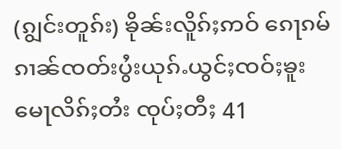(ၵျွင်းတူၵ်း) ၶိုၼ်းလိူၵ်ႈဢဝ် ၵေႃၵမ်ၵၢၼ်ၸတ်းပွႆးယုၵ်ႉယွင်ႈၸဝ်ႈၶူးမေႃလိၵ်ႈတႆး ၸုပ်ႈတီႈ 41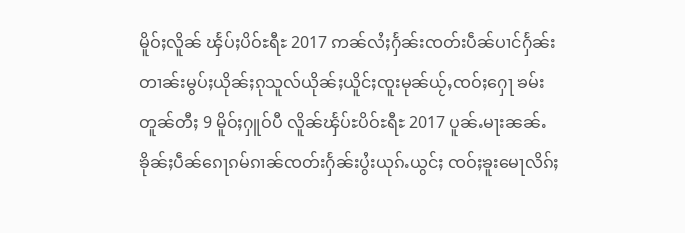မိူဝ်ႈလိူၼ် ၾႅပ်ႈပိဝ်ႊရီႊ 2017 ဢၼ်လႆႈႁႅၼ်းၸတ်းပဵၼ်ပၢင်ႁႅၼ်းတၢၼ်းမွပ်ႈယိုၼ်ႈၵုသူလ်ယိုၼ်ႈယိူင်ႈၸူးမုၼ်ယႂ်ႇၸဝ်ႈႁေႃ ၶမ်း တူၼ်တီႈ 9 မိူဝ်ႈႁူဝ်ပီ လိူၼ်ၾႅပ်ႊပိဝ်ႊရီႊ 2017 ပူၼ်ႉမႃးၼၼ်ႉ ၶိုၼ်ႈပဵၼ်ၵေႃၵမ်ၵၢၼ်ၸတ်းႁႅၼ်းပွႆးယုၵ်ႉယွင်ႈ ၸဝ်ႈၶူးမေႃလိၵ်ႈ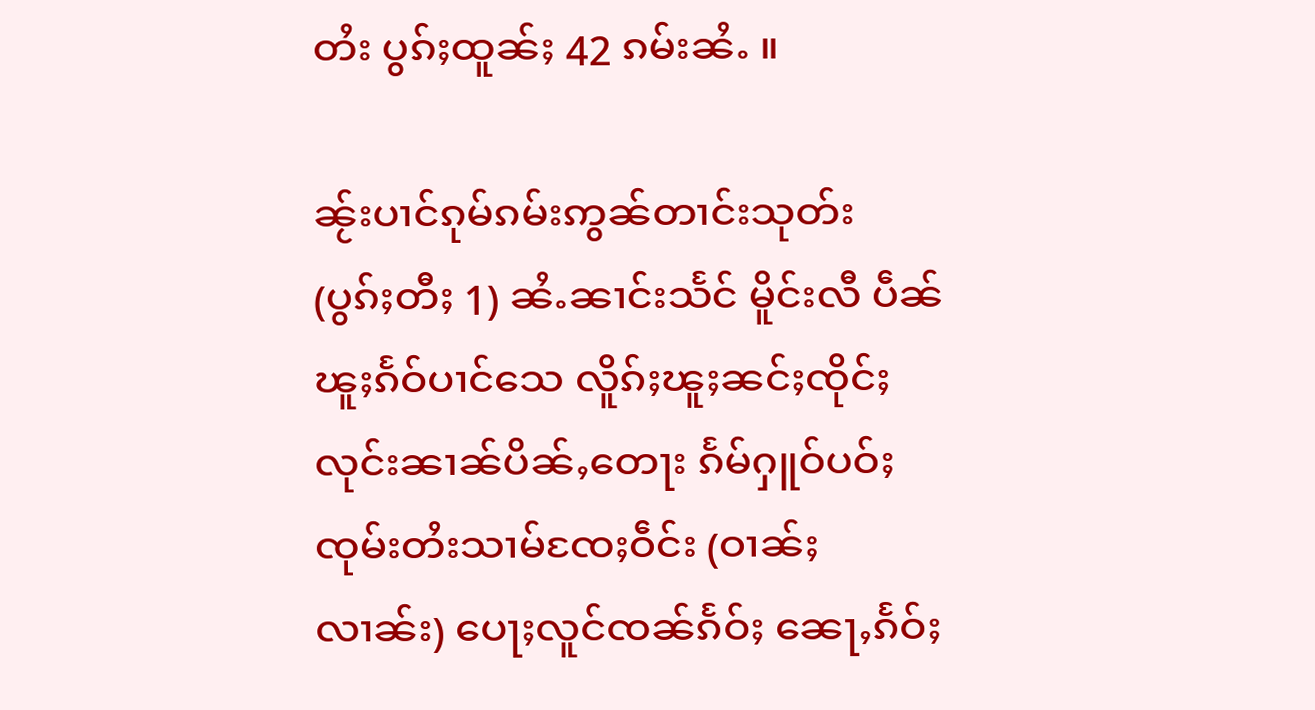တႆး ပွၵ်ႈထူၼ်ႈ 42 ၵမ်းၼႆႉ ။

ၼႂ်းပၢင်ၵုမ်ၵမ်းဢွၼ်တၢင်းသုတ်း (ပွၵ်ႈတီႈ 1) ၼႆႉၼၢင်းသႅင် မိူင်းလီ ပဵၼ်ၽူႈၵႅဝ်ပၢင်သေ လိူၵ်ႈၽူႈၼင်ႈၸိုင်ႈ လုင်းၼၢၼ်ပိၼ်ႇတေႃး ၵႅမ်ႁူဝ်ပဝ်ႈၸုမ်းတႆးသၢမ်ၸႄႈဝဵင်း (ဝၢၼ်ႈလၢၼ်း) ပေႃႈလူင်ၸၼ်ၵႅဝ်ႈ ၼေႃႇၵႅဝ်ႈ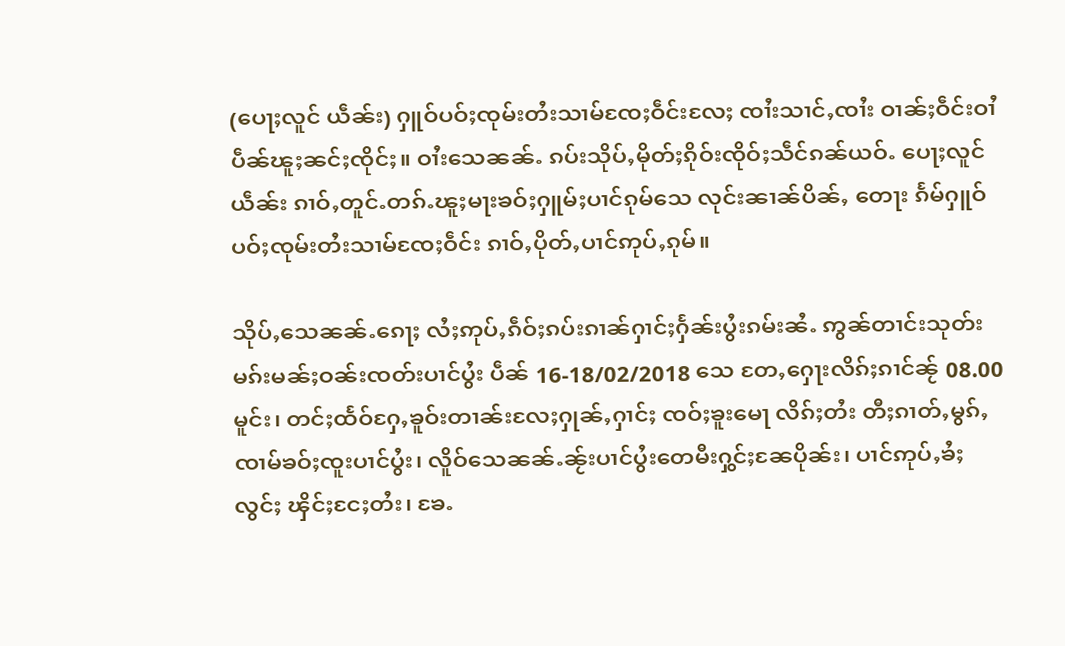(ပေႃႈလူင် ယဵၼ်း) ႁူဝ်ပဝ်ႈၸုမ်းတႆးသၢမ်ၸႄႈဝဵင်းလႄႈ ၸၢႆးသၢင်ႇၸၢႆး ဝၢၼ်ႈဝဵင်းဝၢႆ ပဵၼ်ၽူႈၼင်ႈၸိုင်ႈ။ ဝၢႆးသေၼၼ်ႉ ၵပ်းသိုပ်ႇမိုတ်ႈၵိုဝ်းၸိုဝ်ႈသဵင်ၵၼ်ယဝ်ႉ ပေႃႈလူင်ယဵၼ်း ၵၢဝ်ႇတူင်ႉတၵ်ႉၽူႈမႃးၶဝ်ႈႁူမ်ႈပၢင်ၵုမ်သေ လုင်းၼၢၼ်ပိၼ်ႇ တေႃး ၵႅမ်ႁူဝ်ပဝ်ႈၸုမ်းတႆးသၢမ်ၸႄႈဝဵင်း ၵၢဝ်ႇပိုတ်ႇပၢင်ဢုပ်ႇၵုမ်။

သိုပ်ႇသေၼၼ်ႉၵေႃႈ လႆႈဢုပ်ႇၵဵဝ်ႈၵပ်းၵၢၼ်ႁၢင်ႈႁႅၼ်းပွႆးၵမ်းၼႆႉ ဢွၼ်တၢင်းသုတ်းမၵ်းမၼ်ႈဝၼ်းၸတ်းပၢင်ပွႆး ပဵၼ် 16-18/02/2018 သေ တႄႇႁေႃးလိၵ်ႈၵၢင်ၼႂ် 08.00 မူင်း၊ တင်ႈထႅဝ်ႁႄႇၶူဝ်းတၢၼ်းလႄႈႁုၼ်ႇႁၢင်ႈ ၸဝ်ႈၶူးမေႃ လိၵ်ႈတႆး တီႈၵၢတ်ႇမွၵ်ႇၸၢမ်ၶဝ်ႈၸူးပၢင်ပွႆး၊ လိူဝ်သေၼၼ်ႉၼႂ်းပၢင်ပွႆးတေမီးႁွင်ႈၼႄပိုၼ်း၊ ပၢင်ဢုပ်ႇၶႆႈလွင်ႈ ၾိင်ႈငႄႈတႆး၊ ၶႄႉ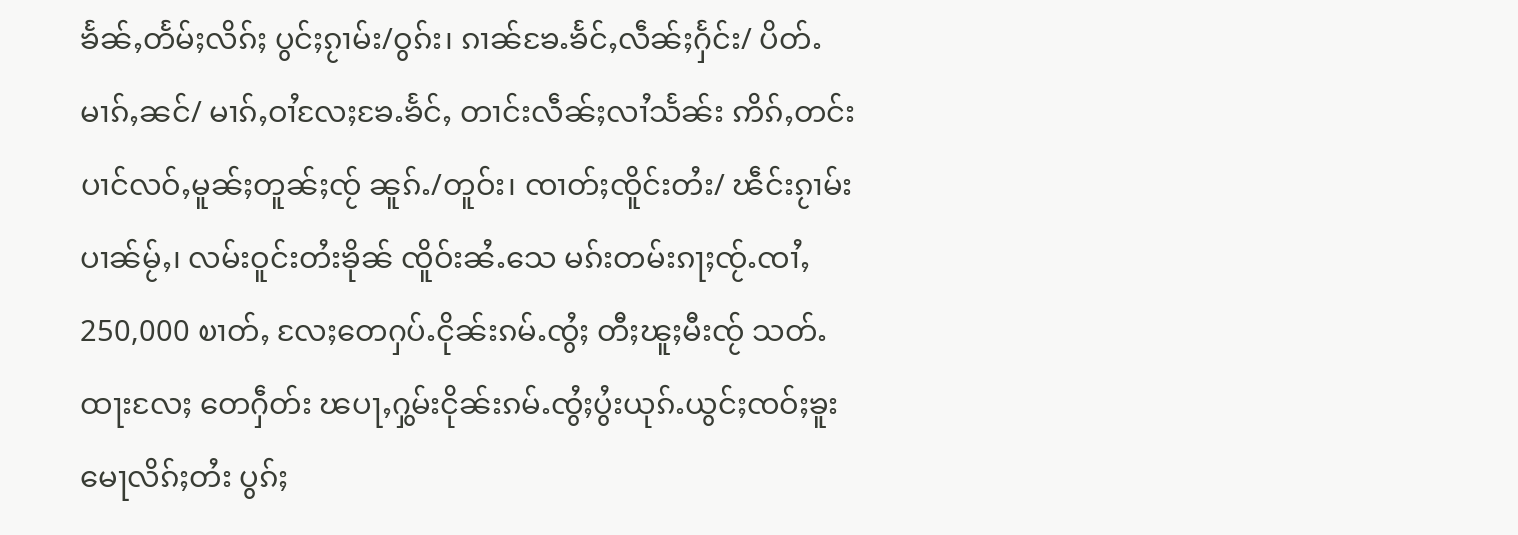ၶႅၼ်ႇတႅမ်ႈလိၵ်ႈ ပွင်ႈၵႂၢမ်း/ဝွၵ်း၊ ၵၢၼ်ၶႄႉၶႅင်ႇလဵၼ်ႈႁႅင်း/ ပိတ်ႉမၢၵ်ႇၼင်/ မၢၵ်ႇဝၢႆလႄႈၶႄႉၶႅင်ႇ တၢင်းလဵၼ်ႈလၢႆသႅၼ်း ဢိၵ်ႇတင်း ပၢင်လဝ်ႇမူၼ်ႈတူၼ်ႈၸႂ် ၼူၵ်ႉ/တူဝ်း၊ ၸၢတ်ႈၸိူင်းတႆး/ ၽဵင်းၵႂၢမ်းပၢၼ်မႂ်ႇ၊ လမ်းဝူင်းတႆးၶိုၼ် ၸိူဝ်းၼႆႉသေ မၵ်းတမ်းၵႃႈၸႂ်ႉၸၢႆႇ 250,000 ၿၢတ်ႇ လႄႈတေႁပ်ႉငိုၼ်းၵမ်ႉၸွႆႈ တီႈၽူႈမီးၸႂ် သတ်ႉထႃးလႄႈ တေႁဵတ်း ၽပႃႇႁွမ်းငိုၼ်းၵမ်ႉၸွႆႈပွႆးယုၵ်ႉယွင်ႈၸဝ်ႈၶူးမေႃလိၵ်ႈတႆး ပွၵ်ႈ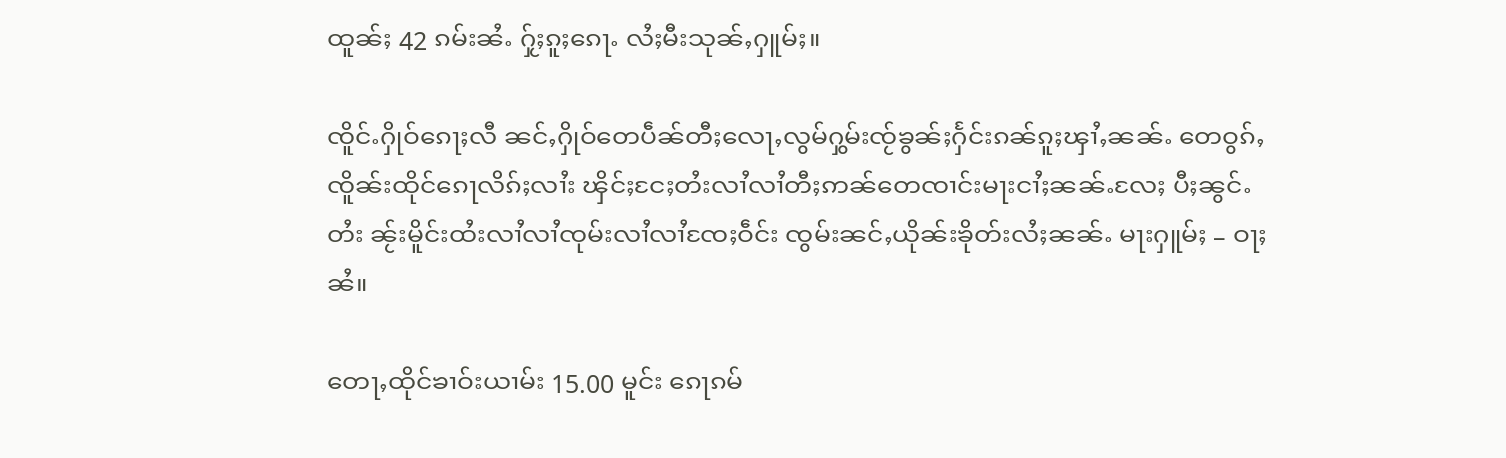ထူၼ်ႈ 42 ၵမ်းၼႆႉ ႁႂ်ႈၵူႈၵေႃႉ လႆႈမီးသုၼ်ႇႁူမ်ႈ။

ၸိူင်ႉႁိုဝ်ၵေႃႈလီ ၼင်ႇႁိုဝ်တေပဵၼ်တီႈလေႃႇလွမ်ႁွမ်းၸႂ်ၶွၼ်ႈႁႅင်းၵၼ်ၵူႈၾၢႆႇၼၼ်ႉ တေဝွၵ်ႇၸိူၼ်းထိုင်ၵေႃလိၵ်ႈလၢႆး ၾိင်ႈငႄႈတႆးလၢႆလၢႆတီႈဢၼ်တေၸၢင်းမႃးငၢႆႈၼၼ်ႉလႄႈ ပီႈၼွင်ႉတႆး ၼႂ်းမိူင်းထႆးလၢႆလၢႆၸုမ်းလၢႆလၢႆၸႄႈဝဵင်း ၸွမ်းၼင်ႇယိုၼ်းၶိုတ်းလႆႈၼၼ်ႉ မႃးႁူမ်ႈ – ဝႃႈၼႆ။

တေႃႇထိုင်ၶၢဝ်းယၢမ်း 15.00 မူင်း ၵေႃၵမ်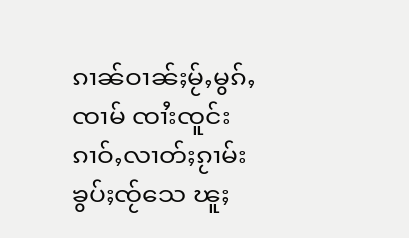ၵၢၼ်ဝၢၼ်ႈမႂ်ႇမွၵ်ႇၸၢမ် ၸၢႆးၸူင်းၵၢဝ်ႇလၢတ်ႈၵႂၢမ်းၶွပ်ႈၸႂ်သေ ၽူႈ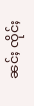ၼင်ႈ ၸိုင်ႈ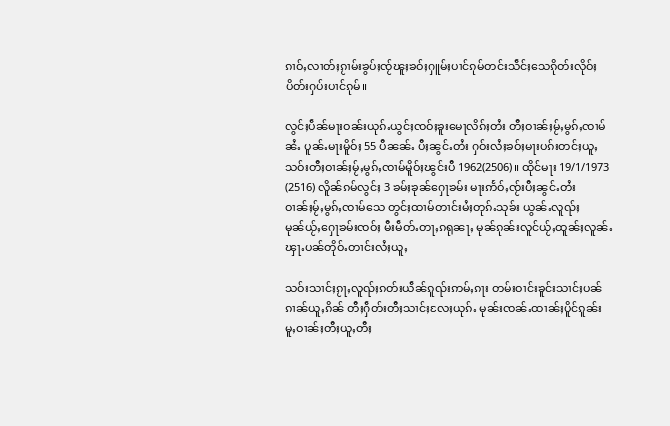ၵၢဝ်ႇလၢတ်ႈၵႂၢမ်းၶွပ်ႈၸႂ်ၽူႈၶဝ်ႈႁူမ်ႈပၢင်ၵုမ်တင်းသဵင်ႈသေၵိုတ်းလိုဝ်ႈပိတ်းႁပ်းပၢင်ၵုမ်။

လွင်ႈပဵၼ်မႃးဝၼ်းယုၵ်ႉယွင်ႈၸဝ်ႈၶူးမေႃလိၵ်ႈတႆး တီႈဝၢၼ်ႈမႂ်ႇမွၵ်ႇၸၢမ်ၼႆႉ ပူၼ်ႉမႃးမိူဝ်ႈ 55 ပီၼၼ်ႉ ပီႈၼွင်ႉတႆး ႁဝ်းလႆႈၶဝ်ႈမႃးပၵ်းတင်ႈယူႇသဝ်းတီႈဝၢၼ်ႈမႂ်ႇမွၵ်ႇၸၢမ်မိူဝ်ႈၽွင်းပီ 1962(2506)။ ထိုင်မႃး 19/1/1973 (2516) လိူၼ်ၵမ်လွင်ႈ 3 ၶမ်ႈၶုၼ်ႁေႃၶမ်း မႃးဢႅဝ်ႇၸႂ်းပီႈၼွင်ႉတႆး ဝၢၼ်ႈမႂ်ႇမွၵ်ႇၸၢမ်သေ တွင်ႈထၢမ်တၢင်းမႆႈတုၵ်ႉသုၶ်း ယွၼ်ႉလူၺ်ႈမုၼ်ယႂ်ႇႁေႃၶမ်းၸဝ်ႈ မီးမဵတ်ႉတႃႇၵရုၼႃႇ မုၼ်ၵုၼ်းလူင်ယႂ်ႇထူၼ်ႈလူၼ်ႉၾႃႉပၼ်တိုဝ်ႉတၢင်းလႆႈယူႇ

သဝ်းသၢင်ႈၵႂႃႇလူၺ်ႈၵတ်းယဵၼ်ၵူၺ်းဢမ်ႇၵႃး တမ်းဝၢင်းၶူင်းသၢင်ႈပၼ်ၵၢၼ်ယူႇၵိၼ် တီႈႁဵတ်းတီႈသၢင်ႈလႄႈယုၵ်ႉ မုၼ်းၸၼ်ႉထၢၼ်ႈပိူင်ၵူၼ်း မူႇဝၢၼ်ႈတီႈယူႇတီႈ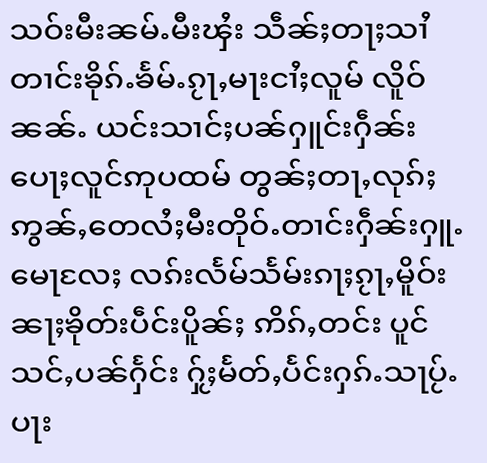သဝ်းမီးၼမ်ႉမီးၾႆး သဵၼ်ႈတႃႈသၢႆတၢင်းၶိုၵ်ႉၶႅမ်ႉၵႂႃႇမႃးငၢႆႈလူမ် လိူဝ် ၼၼ်ႉ ယင်းသၢင်ႈပၼ်ႁူင်းႁဵၼ်းပေႃႈလူင်ဢုပထမ် တွၼ်ႈတႃႇလုၵ်ႈဢွၼ်ႇတေလႆႈမီးတိုဝ်ႉတၢင်းႁဵၼ်းႁူႉမေႃလႄႈ လၵ်းလႅမ်သႅမ်းၵႃႈၵႂႃႇမိူဝ်းၼႃႈၶိုတ်းပဵင်းပိူၼ်ႈ ဢိၵ်ႇတင်း ပူင်သင်ႇပၼ်ႁႅင်း ႁႂ်ႈမႅတ်ႇပႅင်းႁၵ်ႉသႃပႂ်ႉပႃး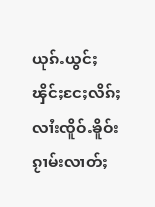ယုၵ်ႉယွင်ႈ ၾိင်ႈငႄႈလိၵ်ႈလၢႆးၸိူဝ်ႉၶိူဝ်းၵႂၢမ်းလၢတ်ႈ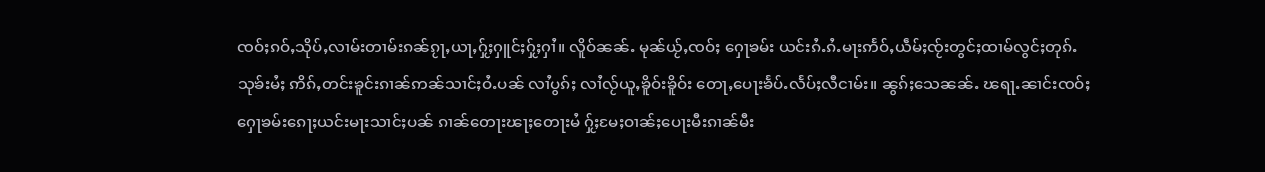ၸဝ်ႈၵဝ်ႇသိုပ်ႇလၢမ်းတၢမ်းၵၼ်ၵႂႃႇယႃႇႁႂ်ႈႁူင်ႈႁႂ်ႈႁၢႆ။ လိူဝ်ၼၼ်ႉ မုၼ်ယႂ်ႇၸဝ်ႈ ႁေႃၶမ်း ယင်းၵႆႉၵႆႉမႃးဢႅဝ်ႇယဵမ်ႈၸႂ်းတွင်ႈထၢမ်လွင်ႈတုၵ်ႉသုၶ်းမႆႈ ဢိၵ်ႇတင်းၶူင်းၵၢၼ်ဢၼ်သၢင်ႈဝႆႉပၼ် လၢႆပွၵ်ႈ လၢႆလႂ်ယူႇၶိူဝ်းၶိူဝ်း တေႃႇပေႃးၶႅပ်ႉလႅပ်ႈလီငၢမ်း။ ၼွၵ်ႈသေၼၼ်ႉ ၽရႃႉၼၢင်းၸဝ်ႈႁေႃၶမ်းၵေႃႈယင်းမႃးသၢင်ႈပၼ် ၵၢၼ်တေႃးၽႃႈတေႃးမႆ ႁႂ်ႈမႄႈဝၢၼ်ႈပေႃးမီးၵၢၼ်မီး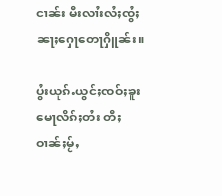ငၢၼ်း မီးလၢႆးလႆႈၸွႆႈၼႃႈႁေႃတေႃႁိူၼ်း။

ပွႆးယုၵ်ႉယွင်ႈၸဝ်ႈၶူးမေႃလိၵ်ႈတႆး တီႈဝၢၼ်ႈမႂ်ႇ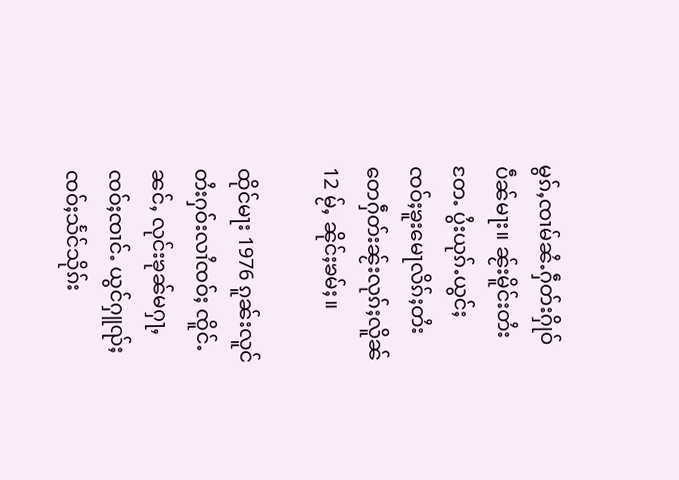မွၵ်ႇၸၢမ်ၼႆႉႁဵတ်းႁိုဝ်ပဵၼ်မႃး။ ၼႂ်းမိူင်းတႆးတႄႉ ပွႆးယုၵ်ႉယွင်ႈ ၸဝ်ႈၶူးမေႃလိၵ်ႈတႆး တေႁဵတ်းၼႂ်းလုၵ်ႈလိူၼ် 12 မႂ်ႇ ၼိုင်ႈၶမ်ႈ။

ထိုင်မႃး 1976 ၵူၼ်းလူင်တႆးႁဝ်းလၢႆၸဝ်ႈ ၸိူင်ႉၼင်ႇ လုင်းၶုၼ်မႁႃႇ ၸဝ်ႈၸၢင်ႉ ယွင်ႁူၺ်ႈ ၸဝ်ႈသႅင်သိုၵ်း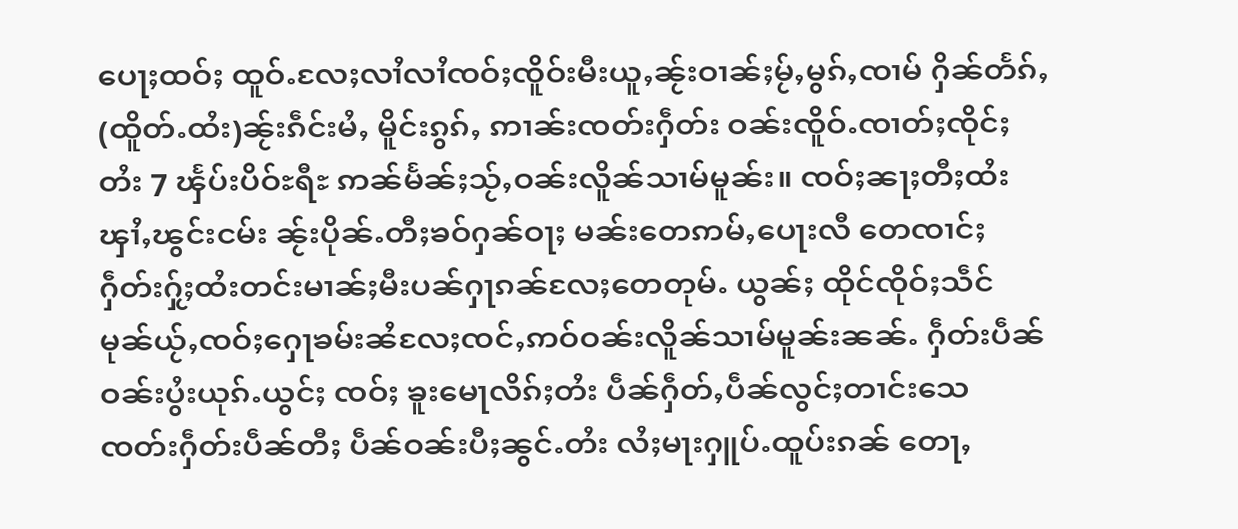ပေႃႈထဝ်ႈ ထူဝ်ႉလႄႈလၢႆလၢႆၸဝ်ႈၸိူဝ်းမီးယူႇၼႂ်းဝၢၼ်ႈမႂ်ႇမွၵ်ႇၸၢမ် ႁိၼ်တႅၵ်ႇ(ထိူတ်ႉထႆး)ၼႂ်းၵဵင်းမႆႇ မိူင်းၵွၵ်ႇ ဢၢၼ်းၸတ်းႁဵတ်း ဝၼ်းၸိူဝ်ႉၸၢတ်ႈၸိုင်ႈတႆး 7 ၾႅပ်းပိဝ်ႊရီႊ ဢၼ်မႅၼ်ႈသႂ်ႇဝၼ်းလိူၼ်သၢမ်မူၼ်း။ ၸဝ်ႈၼႃႈတီႈထႆး ၾၢႆႇၽွင်းငမ်း ၼႂ်းပိုၼ်ႉတီႈၶဝ်ႁၼ်ဝႃႈ မၼ်းတေဢမ်ႇပေႃးလီ တေၸၢင်ႈႁဵတ်းႁႂ်ႈထႆးတင်းမၢၼ်ႈမီးပၼ်ႁႃၵၼ်လႄႈတေတုမ်ႉ ယွၼ်ႈ ထိုင်ၸိုဝ်ႈသဵင် မုၼ်ယႂ်ႇၸဝ်ႈႁေႃၶမ်းၼႆလႄႈၸင်ႇဢဝ်ဝၼ်းလိူၼ်သၢမ်မူၼ်းၼၼ်ႉ ႁဵတ်းပဵၼ်ဝၼ်းပွႆးယုၵ်ႉယွင်ႈ ၸဝ်ႈ ၶူးမေႃလိၵ်ႈတႆး ပဵၼ်ႁဵတ်ႇပဵၼ်လွင်ႈတၢင်းသေ ၸတ်းႁဵတ်းပဵၼ်တီႈ ပဵၼ်ဝၼ်းပီႈၼွင်ႉတႆး လႆႈမႃးႁူပ်ႉထူပ်းၵၼ် တေႃႇ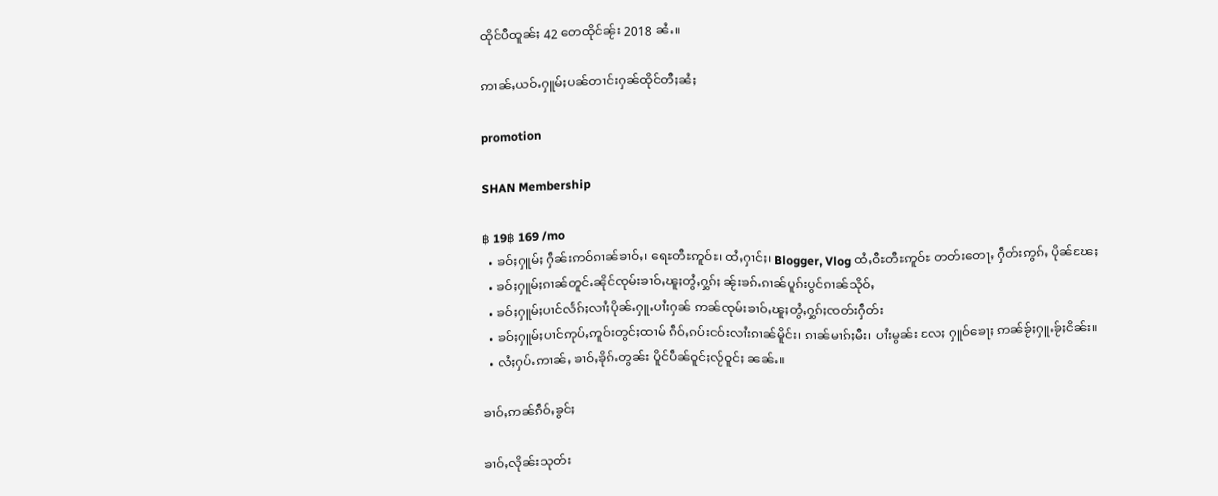ထိုင်ပီထူၼ်ႈ 42 တေထိုင်ၼႂ်း 2018 ၼႆႉ။

ဢၢၼ်ႇယဝ်ႉႁူမ်ႈပၼ်တၢင်းႁၼ်ထိုင်တီႈၼႆႈ

promotion

SHAN Membership

฿ 19฿ 169 /mo
  • ၶဝ်ႈႁူမ်ႈ ႁဵၼ်းဢဝ်ၵၢၼ်ၶၢဝ်ႇ၊ ရေႊတီႊဢူဝ်ႊ၊ ထႆႇႁၢင်ႈ၊ Blogger, Vlog ထႆႇဝီႊတီႊဢူဝ်ႊ တတ်းတေႃႇ ႁဵတ်းဢွၵ်ႇ ပိုၼ်ၽႄႈ
  • ၶဝ်ႈႁူမ်ႈၵၢၼ်တူင်ႉၼိုင်ၸုမ်းၶၢဝ်ႇၽူႈတွႆႇႁွၵ်ႈ ၼႂ်းၶၵ်ႉၵၢၼ်ပူၵ်းပွင်ၵၢၼ်သိုဝ်ႇ
  • ၶဝ်ႈႁူမ်ႈပၢင်လႅၵ်ႈလၢႆႈပိုၼ်ႉႁူႉပၢႆးႁၼ် ဢၼ်ၸုမ်းၶၢဝ်ႇၽူႈတွႆႇႁွၵ်ႈၸတ်းႁဵတ်း
  • ၶဝ်ႈႁူမ်ႈပၢင်ဢုပ်ႇဢူဝ်းတွင်ႈထၢမ် ၵဵဝ်ႇၵပ်းငဝ်းလၢႆးၵၢၼ်မိူင်း၊ ၵၢၼ်မၢၵ်ႈမီး၊ ပၢႆးမွၼ်း လႄႈ ႁူဝ်ၶေႃႈ ဢၼ်ၶႂ်ႈႁူႉၶႂ်ႈငိၼ်း။
  • လႆႈႁပ်ႉဢၢၼ်ႇ ၶၢဝ်ႇၶိုၵ်ႉတွၼ်း ပိူင်ပဵၼ်ဝူင်ႈလႂ်ဝူင်ႈ ၼၼ်ႉ။

ၶၢဝ်ႇဢၼ်ၵဵဝ်ႇၶွင်ႈ

ၶၢဝ်ႇလိုၼ်းသုတ်း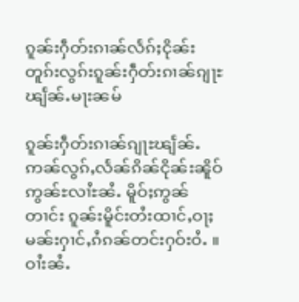ၵူၼ်းႁဵတ်းၵၢၼ်လႅၵ်ႈငိုၼ်း တူၵ်းလွၵ်းၵူၼ်းႁဵတ်းၵၢၼ်ၵျႃႊၽျႅၼ်ႉမႃးၼမ်

ၵူၼ်းႁဵတ်းၵၢၼ်ၵျႃႊၽျႅၼ်ႉ ဢၼ်လွၵ်ႇလႅၼ်ၵိၼ်ငိုၼ်းၼိူဝ်ဢွၼ်ႊလၢႆႊၼႆႉ မိူဝ်ႈဢွၼ်တၢင်း ၵူၼ်းမိူင်းတႆးထၢင်ႇဝႃႈ မၼ်းႁၢင်ႇၵႆၵၼ်တင်းႁဝ်းဝႆႉ ။ ဝၢႆးၼႆႉ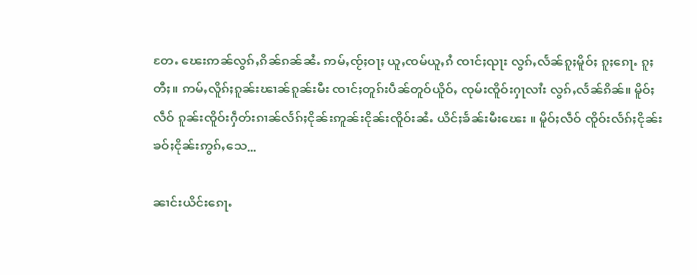တႄႉ ၽေးဢၼ်လွၵ်ႇၵိၼ်ၵၼ်ၼႆႉ ဢမ်ႇၸႂ်ႈဝႃႈ ယူႇၸမ်ယူႇၵႆ ၸၢင်ႈၺႃး လွၵ်ႇလႅၼ်ၵူႈမိူဝ်ႈ ၵူႈၵေႃႉ ၵူႈတီႈ။ ဢမ်ႇလိူၵ်ႈၵူၼ်းၽၢၼ်ၵူၼ်းမီး ၸၢင်ႈတူၵ်းပဵၼ်တူဝ်ယိူဝ်ႇ ၸုမ်းၸိူဝ်းႁႃလၢႆး လွၵ်ႇလႅၼ်ၵိၼ်။ မိူဝ်ႈလဵဝ် ၵူၼ်းၸိူဝ်းႁဵတ်းၵၢၼ်လႅၵ်ႈငိုၼ်းဢူၼ်းငိုၼ်းၸိူဝ်းၼႆႉ ယိင်ႈၶႅၼ်းမီးၽေး ။ မိူဝ်ႈလဵဝ် ၸိူဝ်းလႅၵ်ႈငိုၼ်းၶဝ်ႈငိုၼ်းဢွၵ်ႇသေ...

ၼၢင်းယိင်းၵေႃႉ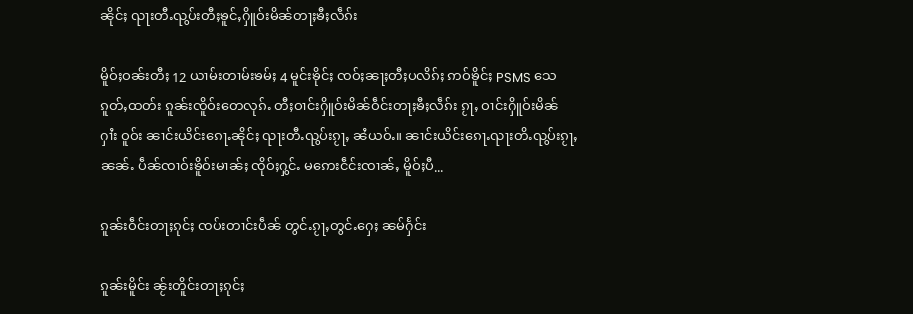ၼိုင်ႈ ၺႃးတီႉၺွပ်းတီႈၶူင်ႇႁိူဝ်းမိၼ်တႃႈၶီႈလဵၵ်း

မိူဝ်ႈဝၼ်းတီႈ 12 ယၢမ်းတၢမ်းၶမ်ႈ 4 မူင်းၶိုင်ႈ ၸဝ်ႈၼႃႈတီႈပလိၵ်ႈ ဢဝ်ၶိူင်ႈ PSMS သေၵူတ်ႇထတ်း ၵူၼ်းၸိူဝ်းတေလုၵ်ႉ တီႈဝၢင်းႁိူဝ်းမိၼ်ဝဵင်းတႃႈၶီႈလဵၵ်း ၵႂႃႇ ဝၢင်းႁိူဝ်းမိၼ် ႁၢႆး ဝူဝ်း ၼၢင်းယိင်းၵေႃႉၼိုင်ႈ ၺႃးတီႉၺွပ်းၵႂႃႇ ၼႆယဝ်ႉ။ ၼၢင်းယိင်းၵေႃႉၺႃးတိႉၺွပ်းၵႂႃႇၼၼ်ႉ ပဵၼ်ၸၢဝ်းၶိူဝ်းမၢၼ်ႈ ၸိုဝ်ႈႁွင်ႉ မဢေးငဵင်းၸၢၼ်ႇ မိူဝ်ႈပီ...

ၵူၼ်းဝဵင်းတႃႈၵုင်ႈ ၸပ်းတၢင်းပဵၼ် တွင်ႉၵႂႃႇတွင်ႉႁေႈ ၼမ်ႁႅင်း

ၵူၼ်းမိူင်း ၼႂ်းတိူင်းတႃႈၵုင်ႈ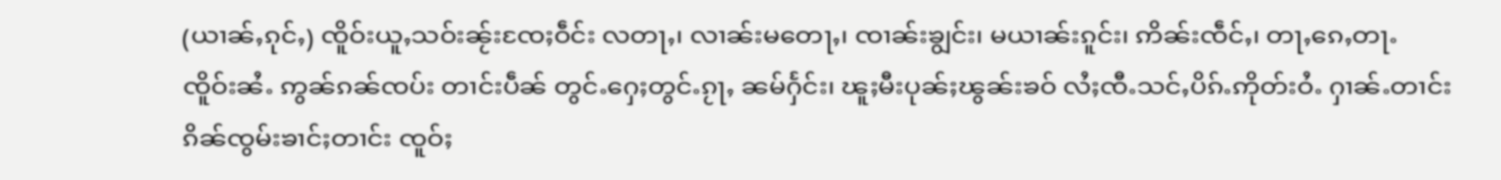(ယၢၼ်ႇၵုင်ႇ) ၸိူဝ်းယူႇသဝ်းၼႂ်းၸႄႈဝဵင်း လတႃႇ၊ လၢၼ်းမတေႃႇ၊ ၸၢၼ်းၶျွင်း၊ မယၢၼ်းၵူင်း၊ ဢိၼ်းၸဵင်ႇ၊ တႃႇၵေႇတႃႉ ၸိူဝ်းၼႆႉ ဢွၼ်ၵၼ်ၸပ်း တၢင်းပဵၼ် တွင်ႉႁေႈတွင်ႉၵႂႃႇ ၼမ်ႁႅင်း၊ ၽူႈမီးပုၼ်ႈၽွၼ်းၶဝ် လႆႈၸီႉသင်ႇပိၵ်ႉဢိုတ်းဝႆႉ ႁၢၼ်ႉတၢင်းၵိၼ်ၸွမ်းၶၢင်ႈတၢင်း ၸူဝ်ႈ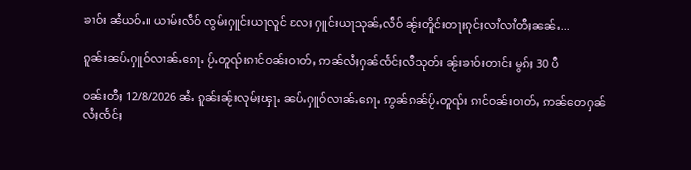ၶၢဝ်း ၼႆယဝ်ႉ။ ယၢမ်းလဵဝ် ၸွမ်းႁူင်းယႃလူင် လႄႈ ႁူင်းယႃသုၼ်ႇလဵဝ် ၼႂ်းတိူင်းတႃႈၵုင်ႈလၢႆလၢႆတီႈၼၼ်ႉ...

ၵူၼ်းၼပ်ႉႁူဝ်လၢၼ်ႉၵေႃႉ ပႂ်ႉတူၺ်းၵၢင်ဝၼ်းဝၢတ်ႇ ဢၼ်လႆႈႁၼ်ၸႅင်ႈလီသုတ်း ၼႂ်းၶၢဝ်းတၢင်း မွၵ်ႈ 30 ပီ

ဝၼ်းတီႈ 12/8/2026 ၼႆႉ ၵူၼ်းၼႂ်းလုမ်ႈၾႃႉ ၼပ်ႉႁူဝ်လၢၼ်ႉၵေႃႉ ဢွၼ်ၵၼ်ပႂ်ႉတူၺ်း ၵၢင်ဝၼ်းဝၢတ်ႇ ဢၼ်တေႁၼ်လႆႈၸႅင်ႈ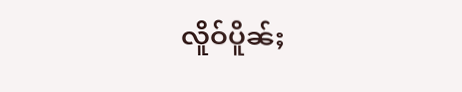လိူဝ်ပိူၼ်ႈ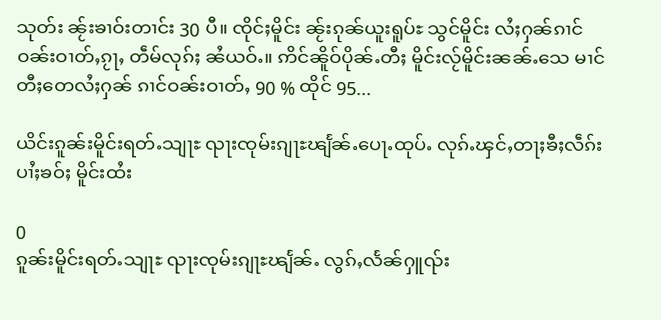သုတ်း ၼႂ်းၶၢဝ်းတၢင်း 30 ပီ။ ၸိုင်ႈမိူင်း ၼႂ်းၵုၼ်ယူးရူပ်ႊ သွင်မိူင်း လႆႈႁၼ်ၵၢင်ဝၼ်းဝၢတ်ႇၵႂႃႇ တဵမ်လုၵ်ႈ ၼႆယဝ်ႉ။ ဢိင်ၼိူဝ်ပိုၼ်ႉတီႈ မိူင်းလႂ်မိူင်းၼၼ်ႉသေ မၢင်တီႈတေလႆႈႁၼ် ၵၢင်ဝၼ်းဝၢတ်ႇ 90 % ထိုင် 95...

ယိင်းၵူၼ်းမိူင်းရတ်ႉသျႃႊ ၺႃးၸုမ်းၵျႃႊၽျႅၼ်ႉပေႃႉထုပ်ႉ လုၵ်ႉၾင်ႇတႃႈၶီႈလဵၵ်းပၢႆႈၶဝ်ႈ မိူင်းထႆး

0
ၵူၼ်းမိူင်းရတ်ႉသျႃႊ ၺႃးၸုမ်းၵျႃႊၽျႅၼ်ႉ လွၵ်ႇလႅၼ်ႁူၺ်း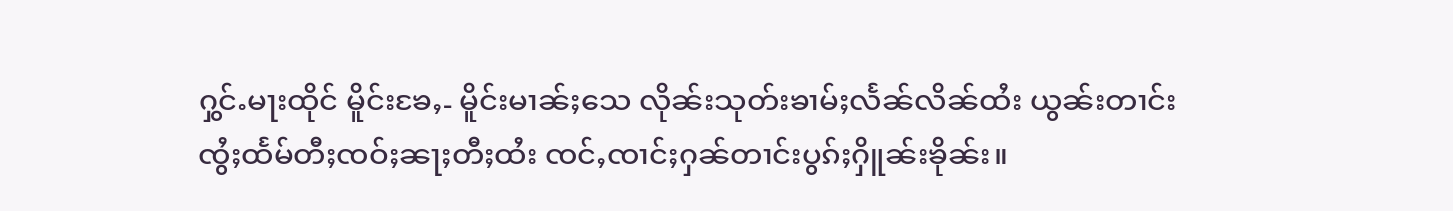ႁွင်ႉမႃးထိုင် မိူင်းၶႄႇ- မိူင်းမၢၼ်ႈသေ လိုၼ်းသုတ်းၶၢမ်ႈလႅၼ်လိၼ်ထႆး ယွၼ်းတၢင်းၸွႆႈထႅမ်တီႈၸဝ်ႈၼႃႈတီႈထႆး ၸင်ႇၸၢင်ႈႁၼ်တၢင်းပွၵ်ႈႁိူၼ်းၶိုၼ်း။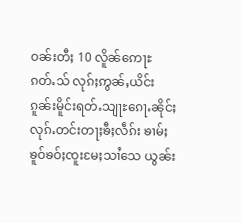ဝၼ်းတီႈ 10 လိူၼ်ဢေႃႊၵတ်ႉသ် လုၵ်ႈဢွၼ်ႇယိင်းၵူၼ်းမိူင်းရတ်ႉသျႃႊၵေႃႉၼိုင်ႈ လုၵ်ႉတင်းတႃႈၶီႈလဵၵ်း ၶၢမ်ႈၶူဝ်ၶဝ်ႈၸူးမႄႈသၢႆသေ ယွၼ်း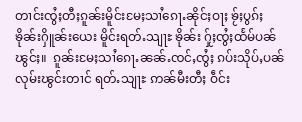တၢင်းၸွႆႈတီႈၵူၼ်းမိူင်းမႄႈသၢႆၵေႃႉၼိုင်ႈဝႃႈ ၶႂ်ႈပွၵ်ႈၶိုၼ်းႁိူၼ်းယေး မိူင်းရတ်ႉသျႃႊ ၶိုၼ်း ႁႂ်ႈၸွႆႈထႅမ်ပၼ်ၽွင်ႈ။  ၵူၼ်းမႄႈသၢႆၵေႃႉၼၼ်ႉၸင်ႇၸွႆႈ ၵပ်းသိုပ်ႇပၼ်လုမ်းၽွင်းတၢင် ရတ်ႉသျႃႊ ဢၼ်မီးတီႈ ဝဵင်း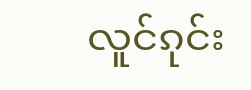လူင်ၵုင်း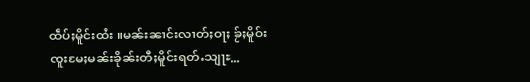ထဵပ်ႈမိူင်းထႆး ။မၼ်းၼၢင်းလၢတ်ႈဝႃႈ ၶႂ်ႈမိူဝ်းၸူးမႄႈမၼ်းၶိုၼ်းတီႈမိူင်းရတ်ႉသျႃႊ...